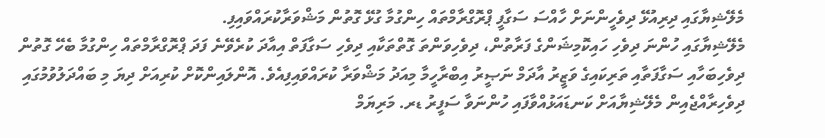މެލޭޝިޔާގައި ދިރިއުޅޭ ދިވެހީންނަށް ހާއްސަ ސަގާފީ ޕްރޮގްރާމްތައް ހިންގުމާ ގުޅޭ ގޮތުން މަޝްވަރާކުރައްވައިފި.
މެލޭޝިޔާގައި ހުންނަ ދިވެހި ހައިކޮމިޝަންގެ ފަރާތުން، ދިވެހިވަންތަ ގޮތްތަކާއި ދިވެހި ސަގާފަތް އިއާދަ ކުރެވޭނެ ފަދަ ޕްރޮގްރާމްތައް ހިންގުމާ ބެހޭ ގޮތުން ދިވެހިބަހާއި ސަގާފަތާއި ތަރިކައިގެ ވަޒީރު އާދަމް ނަޞީރު އިބްރާހީމާ މިއަދު މަޝްވަރާ ކުރައްވައިފިއެވެ. އޮންލައިންކޮށް ކުރިއަށް ދިޔަ މި ބައްދަލުވުމުގައި ދިވެހިރާއްޖެއިން މެލޭޝިޔާއަށް ކަނޑައަޅުއްވާފައި ހުންނަވާ ސަފީރު ޑރ. މަރިޔަމް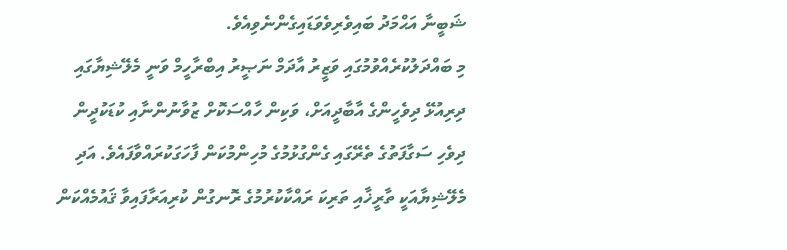ޝަބީނާ އަޙްމަދު ބައިވެރިވެވަޑައިގެންނެވިއެވެ.
މި ބައްދަލުކުރެއްވުމުގައި ވަޒީރު އާދަމް ނަޞީރު އިބްރާހީމް ވަނީ މެލޭޝިޔާގައި ދިރިއުޅޭ ދިވެހީންގެ އާބާދީއަށް، ވަކިން ހާއްސަކޮށް ޒުވާނުންނާއި ކުޑަކުދީން ދިވެހި ސަގާފަތުގެ ތެރޭގައި ގެންގުޅުމުގެ މުހިންމުކަން ފާހަގަކުރައްވާފައެވެ. އަދި މެލޭޝިޔާއަކީ ތާރީޚާއި ތަރިކަ ރައްކާކުރުމުގެ ރޮނގުން ކުރިއަރާފައިވާ ޤައުމެއްކަން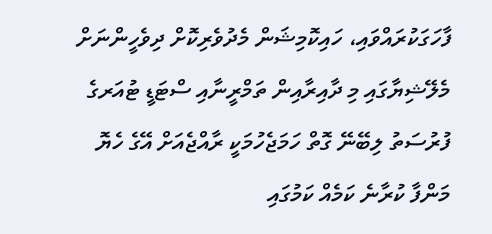ފާހަގަކުރައްވައި، ހައިކޮމިޝަން މެދުވެރިކޮށް ދިވެހީންނަށް މެލޭޝިޔާގައި މި ދާއިރާއިން ތަމްރީނާއި ސްޓަޑީ ޓުއަރގެ ފުރުސަތު ލިބޭނޭ ގޮތް ހަމަޖެހުމަކީ ރާއްޖެއަށް އޭގެ ހެޔޮ މަންފާ ކުރާނެ ކަމެއް ކަމުގައި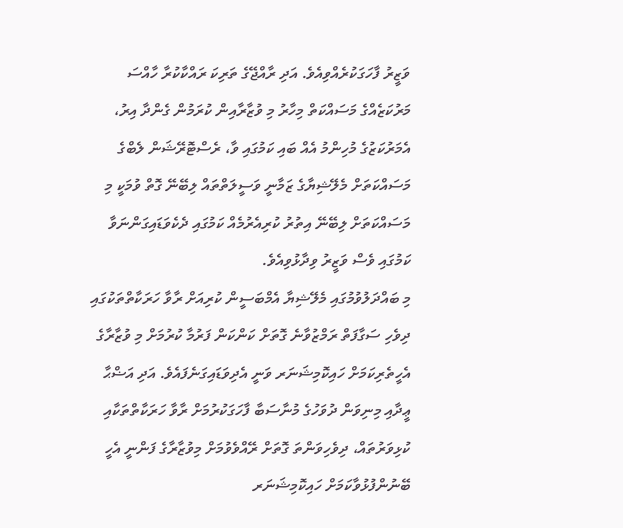ވަޒީރު ފާހަގަކުރެއްވިއެވެ. އަދި ރާއްޖޭގެ ތަރިކަ ރައްކާކުރާ ހާއްސަ މަރުކަޒެއްގެ މަސައްކަތް މިހާރު މި ވުޒާރާއިން ކުރަމުން ގެންދާ އިރު، އެމަރުކަޒުގެ މުހިންމު އެއް ބައި ކަމުގައި ވާ، ރެސްޓޮރޭޝަން ލެބްގެ މަސައްކަތަށް މެލޭޝިޔާގެ ޒަމާނީ ވަސީލަތްތައް ލިބޭނޭ ގޮތް ވުމަކީ މި މަސައްކަތަށް ލިބޭނޭ އިތުރު ކުރިއެރުމެއް ކަމުގައި ދެކެވަޑައިގަންނަވާ ކަމުގައި ވެސް ވަޒީރު ވިދާޅުވިއެވެ.
މި ބައްދަލުވުމުގައި މެލޭޝިޔާ އެމްބަސީން ކުރިއަށް ރާވާ ހަރަކާތްތަކުގައި ދިވެހި ސަގާފަތް ރަމްޒުވާނެ ގޮތަށް ކަންކަން ފަރުމާ ކުރުމަށް މި ވުޒާރާގެ އެހީތެރިކަމަށް ހައިކޮމިޝަނަރ ވަނީ އެދިވަޑައިގަނެފައެވެ. އަދި އަޟްޙާ ޢީދާއި މިނިވަން ދުވަހުގެ މުނާސަބާ ފާހަގަކުރުމަށް ރާވާ ހަރަކާތްތަކާއި ކުޅިވަރުތައް، ދިވެހިވަންތަ ގޮތަށް ރޭއްވެވުމަށް މިވުޒާރާގެ ފަންނީ އެހީ ބޭނުންފުޅުވާކަމަށް ހައިކޮމިޝަނަރ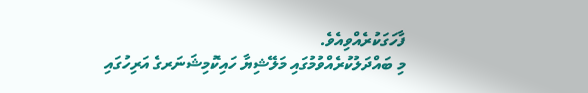ފާހަގަކުރެއްވިއެވެ.
މި ބައްދަލުކުރެއްވުމުގައި މަލޭޝިޔާ ހައިކޮމިޝަނަރގެ އަރިހުގައި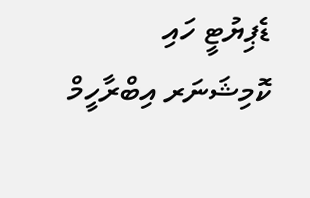ޑެޕިޔުޓީ ހައި ކޮމިޝަނަރ އިބްރާހީމް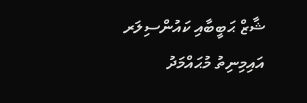ޝާޒް ޙަބީބާއި ކައުންސިލަރ އައިމިނިތު މުޙައްމަދު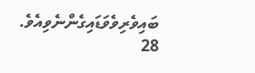ބައިވެރިވެވަޑައިގެންނެވިއެވެ.
28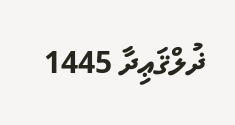ޛުލްޤަޢިދާ 1445